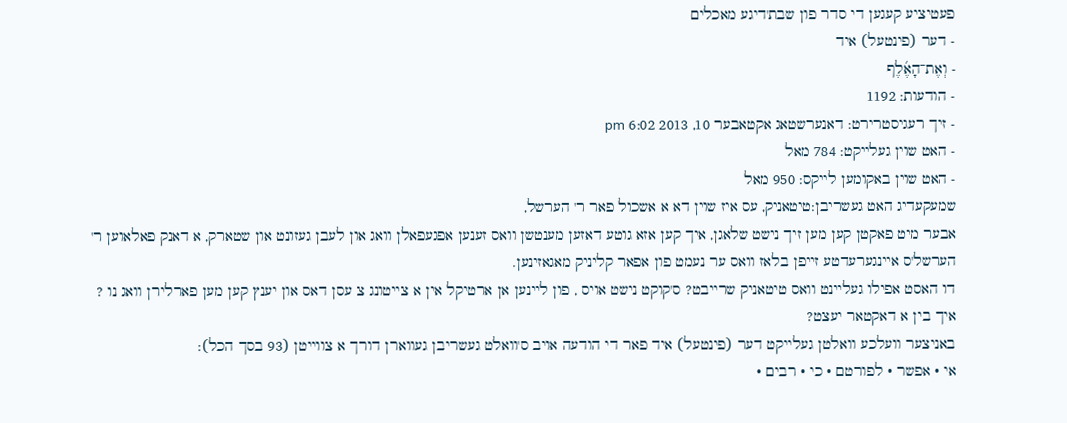פעטיציע קעגען די סדר פון שבת'דיגע מאכלים
- דער (פינטעל) איד
- וְאֶת־הָאֶ֜לֶף
- הודעות: 1192
- זיך רעגיסטרירט: דאנערשטאג אקטאבער 10, 2013 6:02 pm
- האט שוין געלייקט: 784 מאל
- האט שוין באקומען לייקס: 950 מאל
שמעקעדיג האט געשריבן:טיטאניק, עס איז שוין דא א אשכול פאר ר' הערשל,
אבער מיט פאקטן קען מען זיך נישט שלאגן, איך קען אזא גוטע דאזען מענטשן וואס זענען אפגעפאלן וואג און לעבן געזונט און שטארק, א דאנק פאלאוען ר' הערשל'ס איינגערעדטע זייפן בלאז וואס ער נעמט פון אפאר קליניק מאגאזינען.
דו האסט אפילו געליינט וואס טיטאניק שרייבט? ס'קוקט נישט אויס , פון ליינען אן ארטיקל אין א צייטונג צ עסן דאס און יענץ קען מען פארלירן וואג נו ? איך בין א דאקטאר יעצט?
באניצער וועלכע וואלטן געלייקט דער (פינטעל) איד פאר די הודעה אויב ס'וואלט געשריבן געווארן דורך א צווייטן (93 בסך הכל):
אי • אפשר • לפורטם • כי • רבים •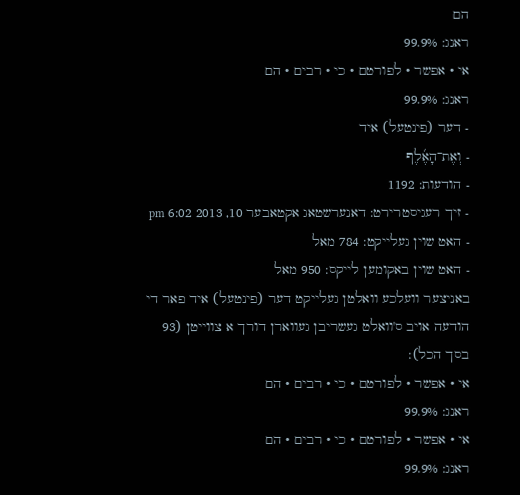הם
ראנג: 99.9%
אי • אפשר • לפורטם • כי • רבים • הם
ראנג: 99.9%
- דער (פינטעל) איד
- וְאֶת־הָאֶ֜לֶף
- הודעות: 1192
- זיך רעגיסטרירט: דאנערשטאג אקטאבער 10, 2013 6:02 pm
- האט שוין געלייקט: 784 מאל
- האט שוין באקומען לייקס: 950 מאל
באניצער וועלכע וואלטן געלייקט דער (פינטעל) איד פאר די הודעה אויב ס'וואלט געשריבן געווארן דורך א צווייטן (93 בסך הכל):
אי • אפשר • לפורטם • כי • רבים • הם
ראנג: 99.9%
אי • אפשר • לפורטם • כי • רבים • הם
ראנג: 99.9%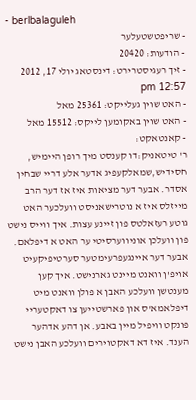- berlbalaguleh
- שריפטשטעלער
- הודעות: 20420
- זיך רעגיסטרירט: דינסטאג יולי 17, 2012 12:57 pm
- האט שוין געלייקט: 25361 מאל
- האט שוין באקומען לייקס: 15512 מאל
- קאנטאקט:
ר' טיטאניק:דו קענסט מיך רופן היימיש, חסידיש,שמאלקעפיג אדער אלע דריי שבחין אסדר. אבער דער מציאות איז אז דער הרב מייזלס איז א נוטרישאניסט וועלכער האט גוטע רעזאלטס פון זיינע עצות. איך ווייס נישט פון וועלכן אוניווערסיטי ער האט א דיפלאם. אבער דער איינגעפרעימטער סערטיפיקעיט אויפ'ן וואנט מיינט גארנישט. איך קען מענטשן וועלכע האבן א פולן וואנט מיט דיפלאמא'ס און פארשטייען צו דאקטעריי פונקט וויפיל מיין באבע. אן דהע אדהער הענד. איז דא דאקטוירים וועלכע האבן נישט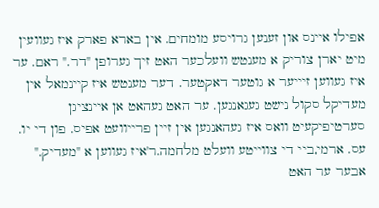אפילו איינס און זענען גרויסע מומחים. אין בארא פארק איז געוועין מיט יארן צוריק א מענטש וועלכער האט זיך גערופן "דר." ראם. ער איז געווען זיייער א גוטער דאקטער. דער מענטש איז קיינמאל אין מעדיקל סקול נישט געגאנגען. ער האט געהאט אן איינציגן סערטיפיקעיט וואס איז געהאנגען אין זיין פרייוועט אפיס. פון די יו. עס. ארמי,ביי די צווייטע וועלט מלחמה.ר'איז געווען א "מעדיק." אבער ער האט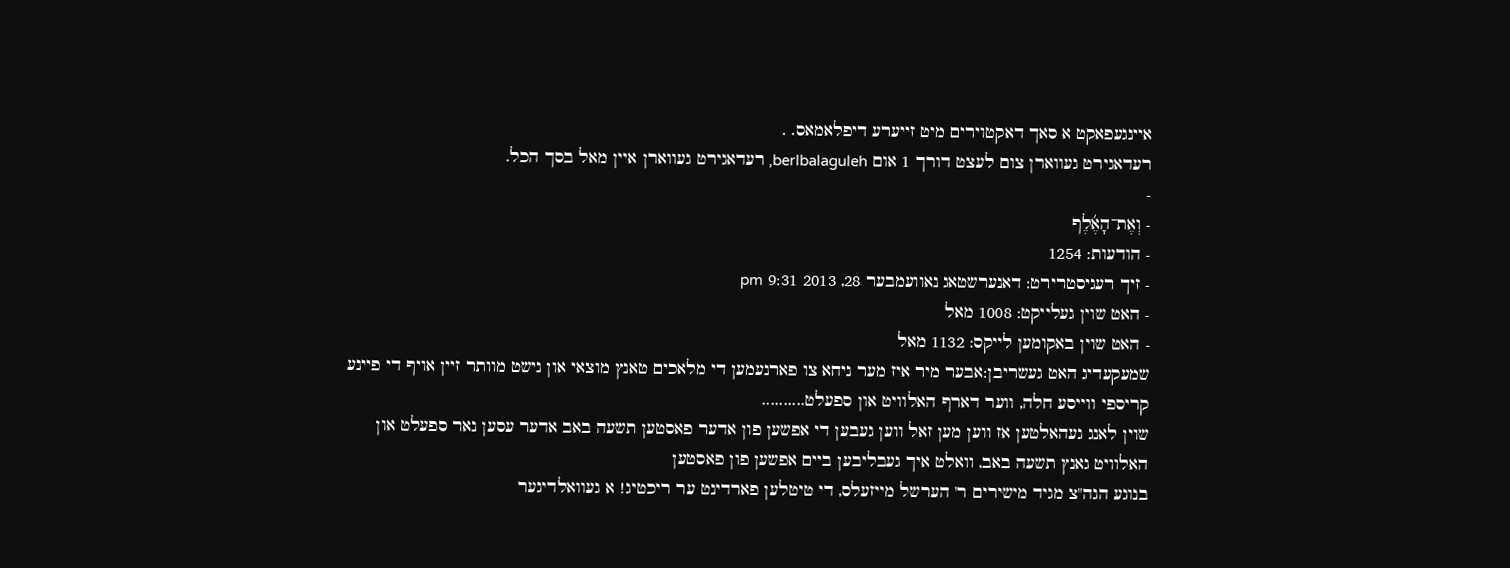איינגעפאקט א סאך דאקטוירים מיט זייערע דיפלאמאס. .
רעדאגירט געווארן צום לעצט דורך 1 אום berlbalaguleh, רעדאגירט געווארן איין מאל בסך הכל.
-
- וְאֶת־הָאֶ֜לֶף
- הודעות: 1254
- זיך רעגיסטרירט: דאנערשטאג נאוועמבער 28, 2013 9:31 pm
- האט שוין געלייקט: 1008 מאל
- האט שוין באקומען לייקס: 1132 מאל
שמעקעדיג האט געשריבן:אבער מיר איז מער ניחא צו פארנעמען די מלאכים טאנץ מוצאי און נישט מוותר זיין אויף די פיינע קריספי ווייסע חלה, ווער דארף האלוויט און ספעלט..........
שוין לאנג געהאלטען אז ווען מען זאל ווען געבען די אפשען פון אדער פאסטען תשעה באב אדער עסען נאר ספעלט און האלוויט גאנץ תשעה באב, וואלט איך געבליבען ביים אפשען פון פאסטען
בנוגע הגה"צ מגיד מישירים ר' הערשל מייזעלס, די טיטלען פארדינט ער ריכטיג! א געוואלדיגער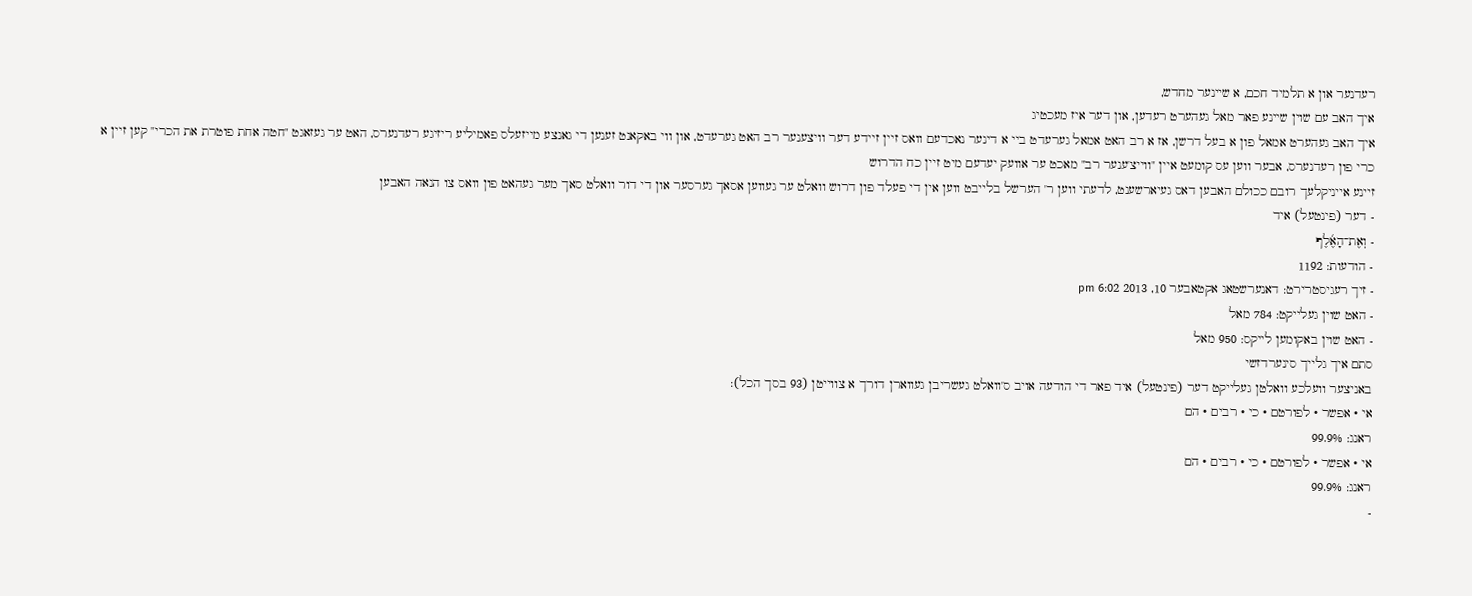רעדנער און א תלמיד חכם, א שיינער מחדש,
איך האב עם שוין שיינע פאר מאל געהערט רעדען, און דער איז מעכטיג
איך האב געהערט אמאל פון א בעל דרשן, אז א רב האט אמאל גערעדט ביי א דינער נאכדעם וואס זיין זיידע דער וויצענער רב האט גערעדט, און ווי באקאנט זענען די גאנצע מייזעלס פאמיליע ריזיגע רעדנערס, האט ער געזאגט "חטה אחת פוטרת את הכרי" קען זיין א כרי פון רעדנערס, אבער ווען עס קומעט איין "ווייצ'ענער רב" מאכט ער אוועק יעדעם מיט זיין כח הדרוש
זיינע אייניקלעך רובם ככולם האבען דאס געיארשענט, לדעתי ווען ר' הערשל בלייבט ווען אין די פעלד פון דרוש וואלט ער געווען אסאך גערסער און די דור וואלט סאך מער געהאט פון וואס צו הנאה האבען
- דער (פינטעל) איד
- וְאֶת־הָאֶ֜לֶף
- הודעות: 1192
- זיך רעגיסטרירט: דאנערשטאג אקטאבער 10, 2013 6:02 pm
- האט שוין געלייקט: 784 מאל
- האט שוין באקומען לייקס: 950 מאל
סתם איך גלייך סינערדזשי
באניצער וועלכע וואלטן געלייקט דער (פינטעל) איד פאר די הודעה אויב ס'וואלט געשריבן געווארן דורך א צווייטן (93 בסך הכל):
אי • אפשר • לפורטם • כי • רבים • הם
ראנג: 99.9%
אי • אפשר • לפורטם • כי • רבים • הם
ראנג: 99.9%
-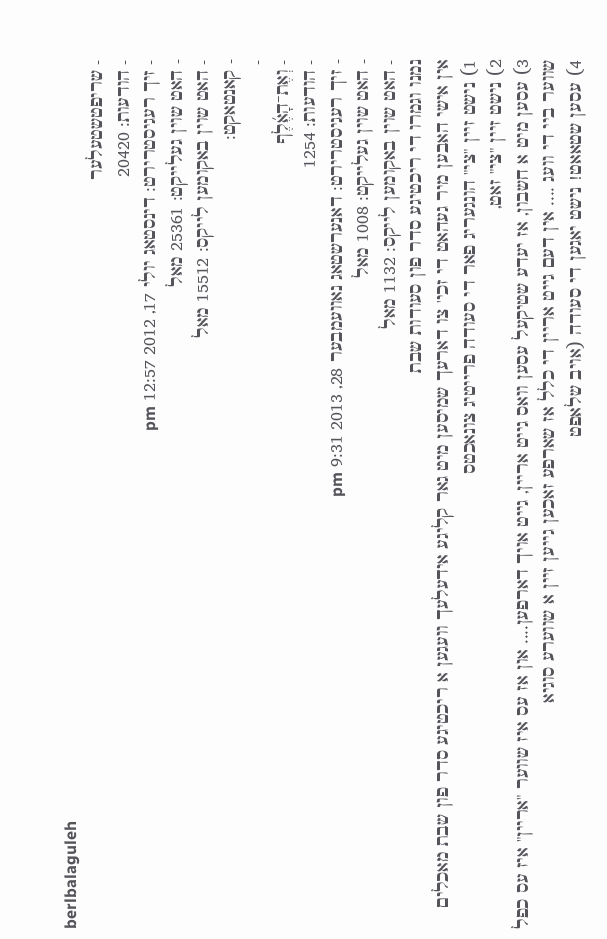berlbalaguleh
- שריפטשטעלער
- הודעות: 20420
- זיך רעגיסטרירט: דינסטאג יולי 17, 2012 12:57 pm
- האט שוין געלייקט: 25361 מאל
- האט שוין באקומען לייקס: 15512 מאל
- קאנטאקט:
-
- וְאֶת־הָאֶ֜לֶף
- הודעות: 1254
- זיך רעגיסטרירט: דאנערשטאג נאוועמבער 28, 2013 9:31 pm
- האט שוין געלייקט: 1008 מאל
- האט שוין באקומען לייקס: 1132 מאל
נמנו וגמרו די ריכטיגע סדר פון סעודות שבת
אין אישי האבען מיר געהאט די זכי' צו דארעך שמיסען מיט גאר קליגע אידעלעך וועגען א ריכטיגע סדר פון שבת מאכלים
1) נישט זיין "צי" הונגעריג פאר די סעודה פרייטיג צונאכטס
2) נישט זיין "צי" זאט,
3) עסען מיט א חשבון, אז יעדע שטיקעל עסען וואס גייט אריין, גייט אויך דארפען.... און אז עס איז שווער "אריין" איז עס כפל שווער ביי די וועג .... אין דעם גייט אריין די כלל אז שארפע זאכען גייען זיין א שווערע סוגיא
4) עסען שטאאט! נישט יאגען די סעודה (אויב שלאפט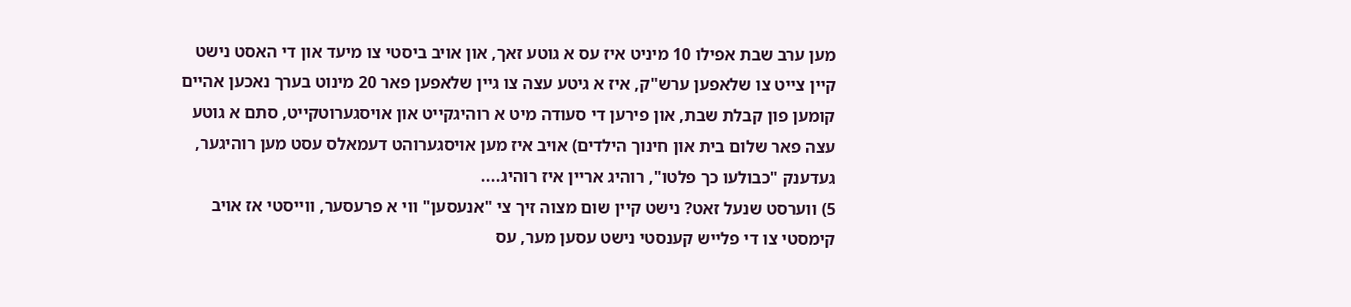מען ערב שבת אפילו 10 מיניט איז עס א גוטע זאך, און אויב ביסטי צו מיעד און די האסט נישט קיין צייט צו שלאפען ערש"ק, איז א גיטע עצה צו גיין שלאפען פאר 20 מינוט בערך נאכען אהיים קומען פון קבלת שבת, און פירען די סעודה מיט א רוהיגקייט און אויסגערוטקייט, סתם א גוטע עצה פאר שלום בית און חינוך הילדים) אויב איז מען אויסגערוהט דעמאלס עסט מען רוהיגער, געדענק "כבולעו כך פלטו", רוהיג אריין איז רוהיג....
5) ווערסט שנעל זאט? נישט קיין שום מצוה זיך צי "אנעסען" ווי א פרעסער, ווייסטי אז אויב קימסטי צו די פלייש קענסטי נישט עסען מער, עס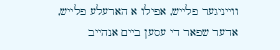ווייניגער פלייש, אפילו א הארעלע פלייש, אדער שפאר די עסען ביים אנהייב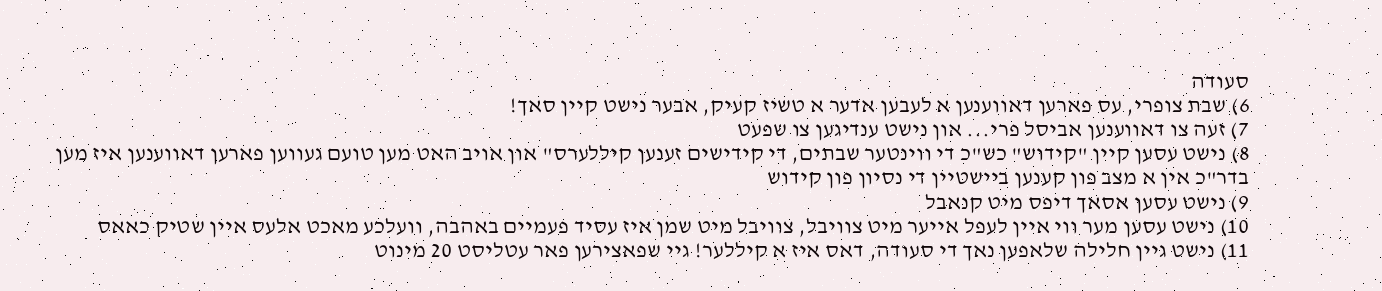סעודה
6) שבת צופרי, עס פארען דאווענען א לעבען אדער א טשיז קעיק, אבער נישט קיין סאך!
7) זעה צו דאווענען אביסל פרי... און נישט ענדיגען צו שפעט
8) נישט עסען קיין "קידוש" כש"כ די ווינטער שבתים, די קידישים זענען קיללערס" און אויב האט מען טועם געווען פארען דאווענען איז מען בדר"כ אין א מצב פון קענען ביישטיין די נסיון פון קידוש
9) נישט עסען אסאך דיפס מיט קנאבל
10) נישט עסען מער ווי איין לעפל אייער מיט צוויבל, צוויבל מיט שמן איז עסיד פעמיים באהבה, וועלכע מאכט אלעס איין שטיק כאאס
11) נישט גיין חלילה שלאפען נאך די סעודה, דאס איז א קיללער! גיי שפאצירען פאר עטליסט 20 מינוט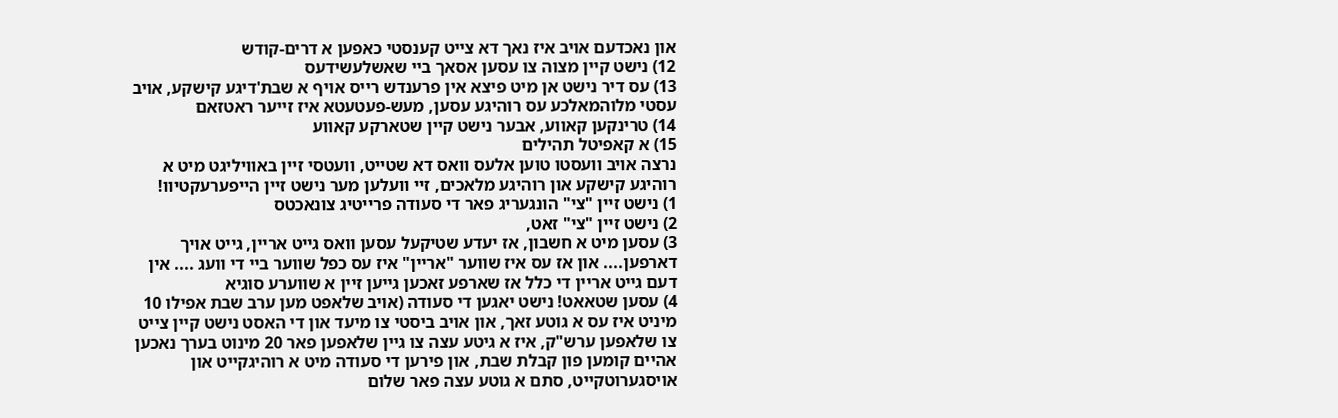און נאכדעם אויב איז נאך דא צייט קענסטי כאפען א דרים-קודש
12) נישט קיין מצוה צו עסען אסאך ביי שאשלעשידעס
13) עס דיר נישט אן מיט פיצא אין פרענדש רייס אויף א שבת'דיגע קישקע, אויב עסטי מלוהמאלכע עס רוהיגע עסען, מעש-פעטעטא איז זייער ראטזאם
14) טרינקען קאווע, אבער נישט קיין שטארקע קאווע
15) א קאפיטל תהילים
נרצה אויב וועסטו טוען אלעס וואס דא שטייט, וועטסי זיין באוויליגט מיט א רוהיגע קישקע און רוהיגע מלאכים, זיי וועלען מער נישט זיין הייפערעקטיוו!
1) נישט זיין "צי" הונגעריג פאר די סעודה פרייטיג צונאכטס
2) נישט זיין "צי" זאט,
3) עסען מיט א חשבון, אז יעדע שטיקעל עסען וואס גייט אריין, גייט אויך דארפען.... און אז עס איז שווער "אריין" איז עס כפל שווער ביי די וועג .... אין דעם גייט אריין די כלל אז שארפע זאכען גייען זיין א שווערע סוגיא
4) עסען שטאאט! נישט יאגען די סעודה (אויב שלאפט מען ערב שבת אפילו 10 מיניט איז עס א גוטע זאך, און אויב ביסטי צו מיעד און די האסט נישט קיין צייט צו שלאפען ערש"ק, איז א גיטע עצה צו גיין שלאפען פאר 20 מינוט בערך נאכען אהיים קומען פון קבלת שבת, און פירען די סעודה מיט א רוהיגקייט און אויסגערוטקייט, סתם א גוטע עצה פאר שלום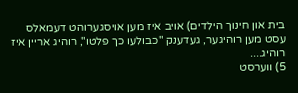בית און חינוך הילדים) אויב איז מען אויסגערוהט דעמאלס עסט מען רוהיגער, געדענק "כבולעו כך פלטו", רוהיג אריין איז רוהיג....
5) ווערסט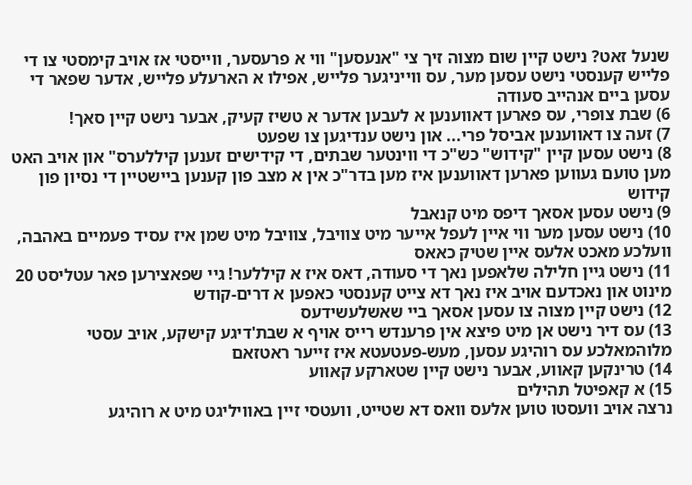שנעל זאט? נישט קיין שום מצוה זיך צי "אנעסען" ווי א פרעסער, ווייסטי אז אויב קימסטי צו די פלייש קענסטי נישט עסען מער, עס ווייניגער פלייש, אפילו א הארעלע פלייש, אדער שפאר די עסען ביים אנהייב סעודה
6) שבת צופרי, עס פארען דאווענען א לעבען אדער א טשיז קעיק, אבער נישט קיין סאך!
7) זעה צו דאווענען אביסל פרי... און נישט ענדיגען צו שפעט
8) נישט עסען קיין "קידוש" כש"כ די ווינטער שבתים, די קידישים זענען קיללערס" און אויב האט מען טועם געווען פארען דאווענען איז מען בדר"כ אין א מצב פון קענען ביישטיין די נסיון פון קידוש
9) נישט עסען אסאך דיפס מיט קנאבל
10) נישט עסען מער ווי איין לעפל אייער מיט צוויבל, צוויבל מיט שמן איז עסיד פעמיים באהבה, וועלכע מאכט אלעס איין שטיק כאאס
11) נישט גיין חלילה שלאפען נאך די סעודה, דאס איז א קיללער! גיי שפאצירען פאר עטליסט 20 מינוט און נאכדעם אויב איז נאך דא צייט קענסטי כאפען א דרים-קודש
12) נישט קיין מצוה צו עסען אסאך ביי שאשלעשידעס
13) עס דיר נישט אן מיט פיצא אין פרענדש רייס אויף א שבת'דיגע קישקע, אויב עסטי מלוהמאלכע עס רוהיגע עסען, מעש-פעטעטא איז זייער ראטזאם
14) טרינקען קאווע, אבער נישט קיין שטארקע קאווע
15) א קאפיטל תהילים
נרצה אויב וועסטו טוען אלעס וואס דא שטייט, וועטסי זיין באוויליגט מיט א רוהיגע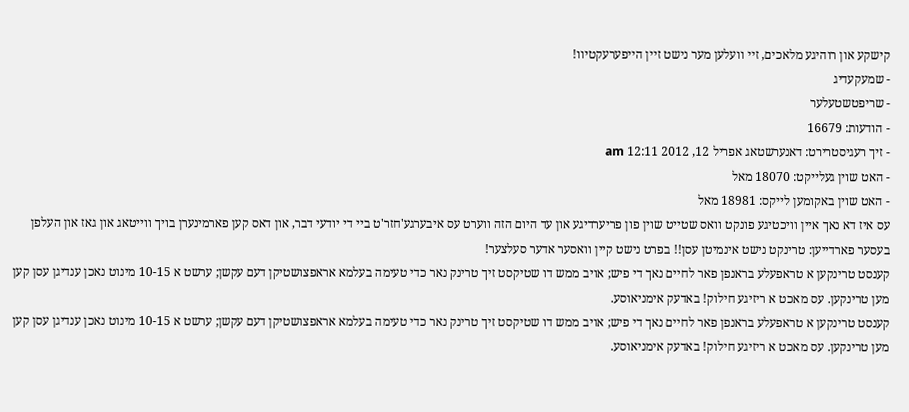קישקע און רוהיגע מלאכים, זיי וועלען מער נישט זיין הייפערעקטיוו!
- שמעקעדיג
- שריפטשטעלער
- הודעות: 16679
- זיך רעגיסטרירט: דאנערשטאג אפריל 12, 2012 12:11 am
- האט שוין געלייקט: 18070 מאל
- האט שוין באקומען לייקס: 18981 מאל
עס איז דא נאך איין וויכטיגע פונקט וואס שטייט שוין פון פריערדיגע און עד היום הזה ווערט עס איבערגע'חזר'ט ביי די יודעי דבר, און דאס קען פארמינערן בויך ווייטאג און גאז און העלפן בעסער פארדייען: טרינקט נישט אינמיטן עסן!! בפרט נישט קיין וואסער אדער סעלצער!
קענסט טרינקען א טראפעלע בראנפן פאר לחיים נאך די פיש; אויב ממש דו שטיקסט זיך טרינק נאר כדי טעימה בעלמא אראפצושטיקן דעם עקשן; ערשט א 10-15 מינוט נאכן ענדיגן עסן קען מען טרינקען. עס מאכט א ריזיגע חילוק! באדעק אימניאוסע.
קענסט טרינקען א טראפעלע בראנפן פאר לחיים נאך די פיש; אויב ממש דו שטיקסט זיך טרינק נאר כדי טעימה בעלמא אראפצושטיקן דעם עקשן; ערשט א 10-15 מינוט נאכן ענדיגן עסן קען מען טרינקען. עס מאכט א ריזיגע חילוק! באדעק אימניאוסע.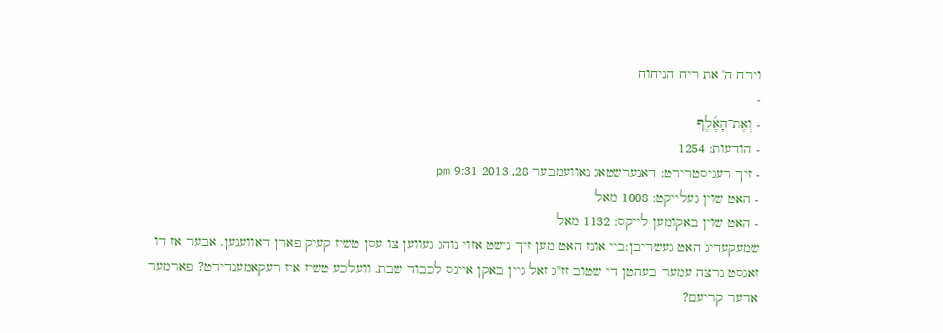וירח ה' את ריח הניחוח
-
- וְאֶת־הָאֶ֜לֶף
- הודעות: 1254
- זיך רעגיסטרירט: דאנערשטאג נאוועמבער 28, 2013 9:31 pm
- האט שוין געלייקט: 1008 מאל
- האט שוין באקומען לייקס: 1132 מאל
שמעקעדיג האט געשריבן:ביי אונז האט מען זיך נישט אזוי נוהג געווען צו עסן טשיז קעיק פארן דאווענען. אבער אז דו זאגסט נרצה עמער בעהטן די שטוב זז"ג זאל גיין באקן איינס לכבוד שבת. וועלכע טשיז איז רעקאמענדירט? פארמער אדער קריעם?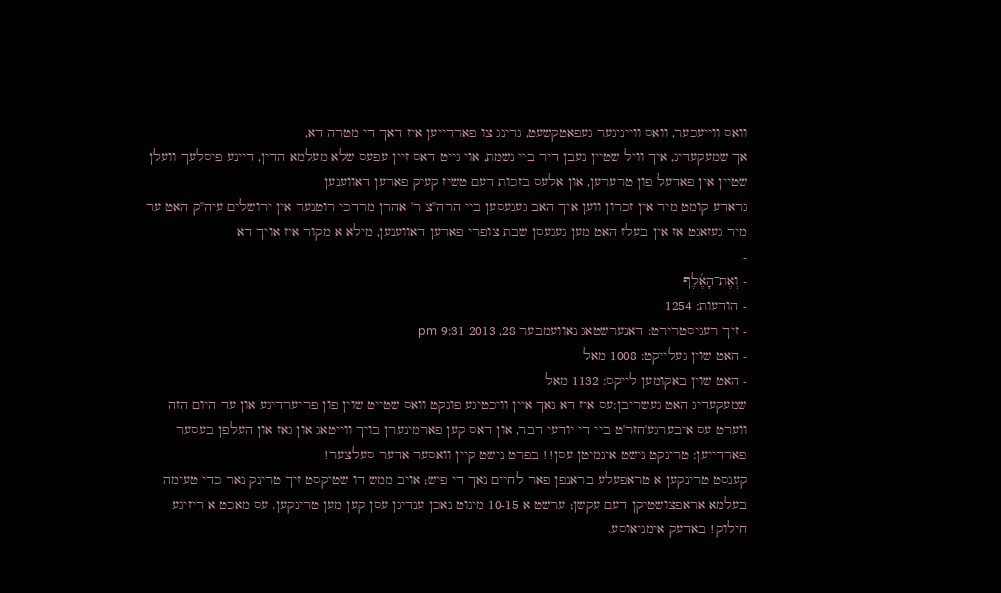וואס ווייעכער, וואס ווייניגער געפאטקשעט, גרינג צו פארדייען איז דאך די מטרה דא,
אך שמעקעדיג, איך וויל שטיין נעבן דיר ביי נשמת, אוי גייט דאס זיין עפעס שלא מעלמא הדין, דיינע פיסלעך וועלן שטיין אין פאדעל פון טרערען, און אלעס בזכות דעם טשיז קעיק פארען דאווענען
גראדע קומט מיר אין זכרון ווען איך האב געגעסען ביי הרה"צ ר' אהרן מרדכי רוטנער אין ירושלים עיה"ק האט ער מיר געזאגט אז אין בעלז האט מען געגעסן שבת צופרי פארען דאווענען, מילא א מקור איז אויך דא
-
- וְאֶת־הָאֶ֜לֶף
- הודעות: 1254
- זיך רעגיסטרירט: דאנערשטאג נאוועמבער 28, 2013 9:31 pm
- האט שוין געלייקט: 1008 מאל
- האט שוין באקומען לייקס: 1132 מאל
שמעקעדיג האט געשריבן:עס איז דא נאך איין וויכטיגע פונקט וואס שטייט שוין פון פריערדיגע און עד היום הזה ווערט עס איבערגע'חזר'ט ביי די יודעי דבר, און דאס קען פארמינערן בויך ווייטאג און גאז און העלפן בעסער פארדייען: טרינקט נישט אינמיטן עסן!! בפרט נישט קיין וואסער אדער סעלצער!
קענסט טרינקען א טראפעלע בראנפן פאר לחיים נאך די פיש; אויב ממש דו שטיקסט זיך טרינק נאר כדי טעימה בעלמא אראפצושטיקן דעם עקשן; ערשט א 10-15 מינוט נאכן ענדיגן עסן קען מען טרינקען. עס מאכט א ריזיגע חילוק! באדעק אימניאוסע.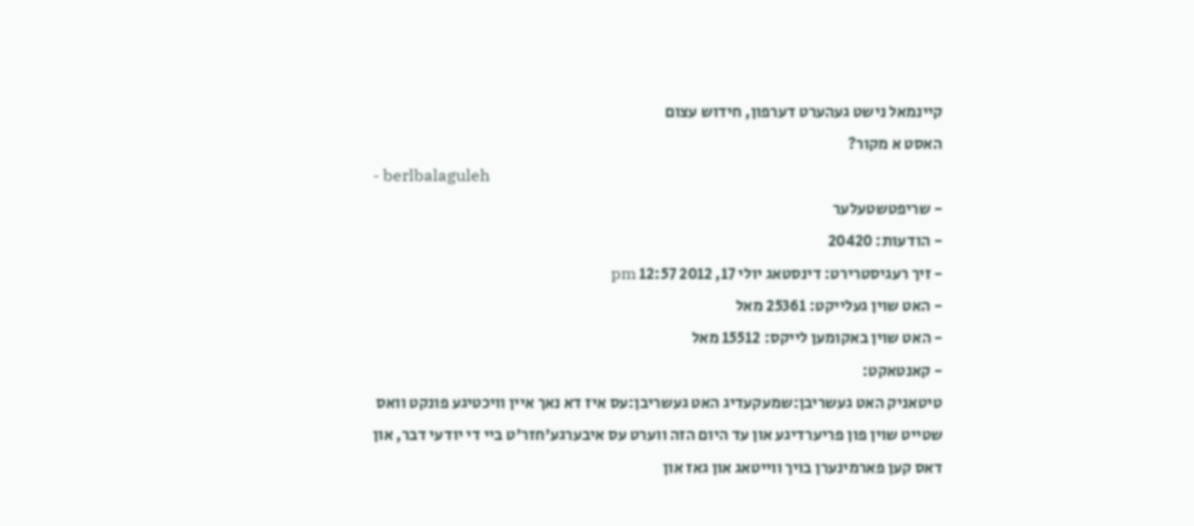קיינמאל נישט געהערט דערפון, חידוש עצום
האסט א מקור?
- berlbalaguleh
- שריפטשטעלער
- הודעות: 20420
- זיך רעגיסטרירט: דינסטאג יולי 17, 2012 12:57 pm
- האט שוין געלייקט: 25361 מאל
- האט שוין באקומען לייקס: 15512 מאל
- קאנטאקט:
טיטאניק האט געשריבן:שמעקעדיג האט געשריבן:עס איז דא נאך איין וויכטיגע פונקט וואס שטייט שוין פון פריערדיגע און עד היום הזה ווערט עס איבערגע'חזר'ט ביי די יודעי דבר, און דאס קען פארמינערן בויך ווייטאג און גאז און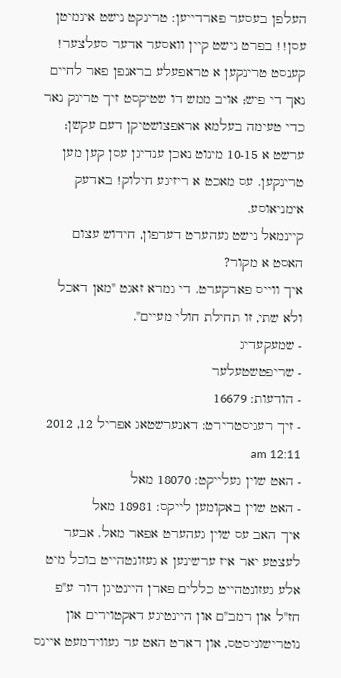העלפן בעסער פארדייען: טרינקט נישט אינמיטן עסן!! בפרט נישט קיין וואסער אדער סעלצער!
קענסט טרינקען א טראפעלע בראנפן פאר לחיים נאך די פיש; אויב ממש דו שטיקסט זיך טרינק נאר כדי טעימה בעלמא אראפצושטיקן דעם עקשן; ערשט א 10-15 מינוט נאכן ענדיגן עסן קען מען טרינקען. עס מאכט א ריזיגע חילוק! באדעק אימניאוסע.
קיינמאל נישט געהערט דערפון, חידוש עצום
האסט א מקור?
איך ווייס פארקערט. די גמרא זאגט "מאן דאכל ולא שתי, זו תחילת חולי מעיים".
- שמעקעדיג
- שריפטשטעלער
- הודעות: 16679
- זיך רעגיסטרירט: דאנערשטאג אפריל 12, 2012 12:11 am
- האט שוין געלייקט: 18070 מאל
- האט שוין באקומען לייקס: 18981 מאל
איך האב עס שוין געהערט אפאר מאל. אבער לעצטע יאר איז ערשינען א געזונטהייט בוכל מיט אלע געזונטהייט כללים פארן היינטיגן דור ע"פ חז"ל און רמב"ם און היינטיגע דאקטוירים און נוטרישוניסטס, און דארט האט ער געווידמעט איינס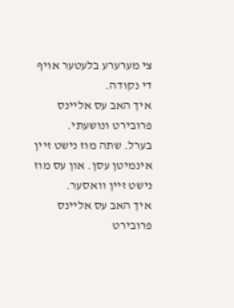צי מערערע בלעטער אויף די נקודה.
איך האב עס אליינס פרובירט ונושעתי.
בערל. שתה מוז נישט זיין אינמיטן עסן. און עס מוז נישט זיין וואסער.
איך האב עס אליינס פרובירט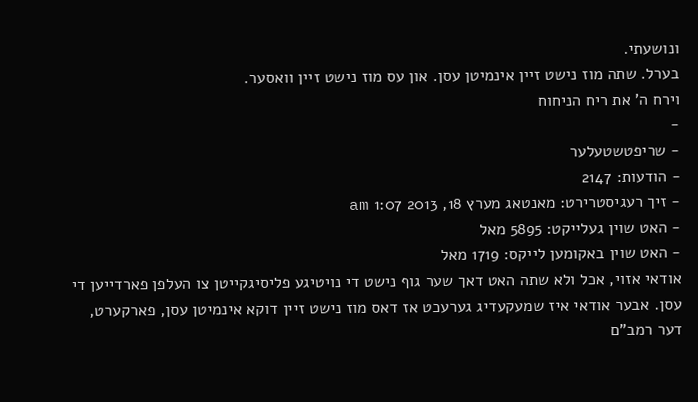ונושעתי.
בערל. שתה מוז נישט זיין אינמיטן עסן. און עס מוז נישט זיין וואסער.
וירח ה' את ריח הניחוח
-
- שריפטשטעלער
- הודעות: 2147
- זיך רעגיסטרירט: מאנטאג מערץ 18, 2013 1:07 am
- האט שוין געלייקט: 5895 מאל
- האט שוין באקומען לייקס: 1719 מאל
אודאי אזוי, אכל ולא שתה האט דאך שער גוף נישט די נויטיגע פליסיגקייטן צו העלפן פארדייען די עסן. אבער אודאי איז שמעקעדיג גערעכט אז דאס מוז נישט זיין דוקא אינמיטן עסן, פארקערט, דער רמב"ם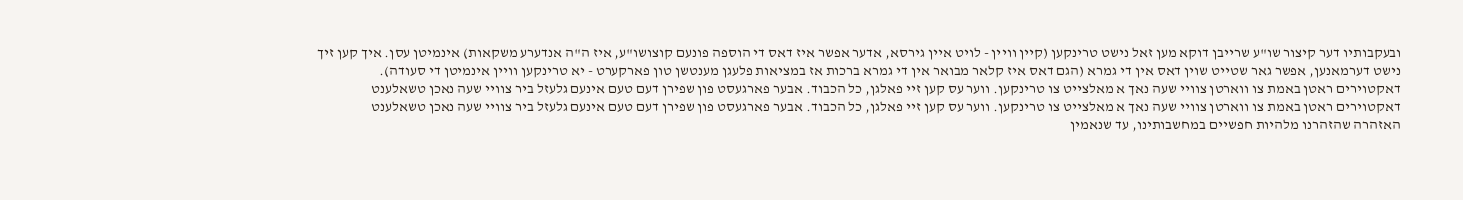ובעקבותיו דער קיצור שו"ע שרייבן דוקא מען זאל נישט טרינקען (קיין וויין - לויט איין גירסא, אדער אפשר איז דאס די הוספה פונעם קוצושו"ע, איז ה"ה אנדערע משקאות) אינמיטן עסן. איך קען זיך נישט דערמאנען, אפשר גאר שטייט שוין דאס אין די גמרא (הגם דאס איז קלאר מבואר אין די גמרא ברכות אז במציאות פלעגן מענטשן טון פארקערט - יא טרינקען וויין אינמיטן די סעודה).
דאקטוירים ראטן באמת צו ווארטן צוויי שעה נאך א מאלצייט צו טרינקען. ווער עס קען זיי פאלגן, כל הכבוד. אבער פארגעסט פון שפירן דעם טעם אינעם גלעזל ביר צוויי שעה נאכן טשאלענט
דאקטוירים ראטן באמת צו ווארטן צוויי שעה נאך א מאלצייט צו טרינקען. ווער עס קען זיי פאלגן, כל הכבוד. אבער פארגעסט פון שפירן דעם טעם אינעם גלעזל ביר צוויי שעה נאכן טשאלענט
האזהרה שהזהרנו מלהיות חפשיים במחשבותינו, עד שנאמין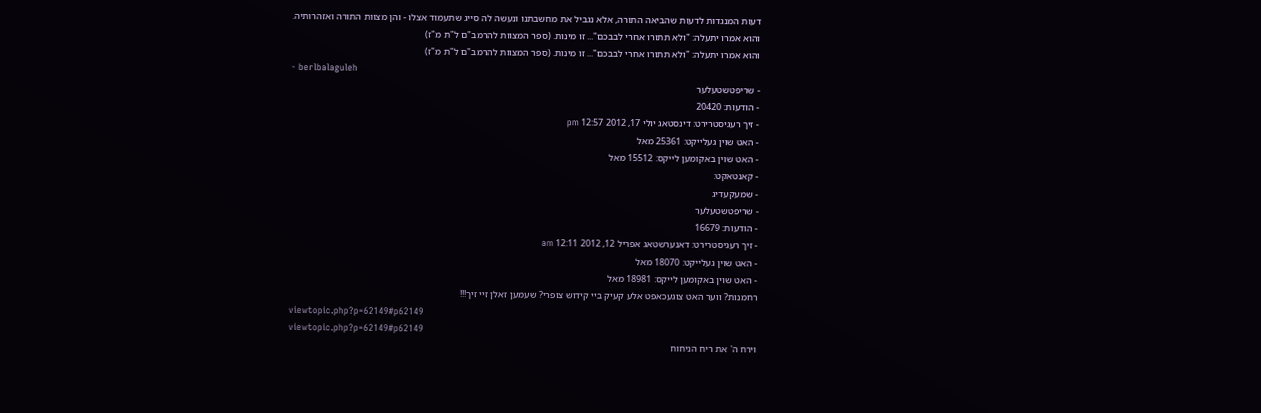דעות המנגדות לדעות שהביאה התורה, אלא נגביל את מחשבתנו ונעשה לה סייג שתעמוד אצלו - והן מצוות התורה ואזהרותיה.
והוא אמרו יתעלה: "ולא תתורו אחרי לבבכם"... זו מינות. (ספר המצוות להרמב"ם ל"ת מ"ז)
והוא אמרו יתעלה: "ולא תתורו אחרי לבבכם"... זו מינות. (ספר המצוות להרמב"ם ל"ת מ"ז)
- berlbalaguleh
- שריפטשטעלער
- הודעות: 20420
- זיך רעגיסטרירט: דינסטאג יולי 17, 2012 12:57 pm
- האט שוין געלייקט: 25361 מאל
- האט שוין באקומען לייקס: 15512 מאל
- קאנטאקט:
- שמעקעדיג
- שריפטשטעלער
- הודעות: 16679
- זיך רעגיסטרירט: דאנערשטאג אפריל 12, 2012 12:11 am
- האט שוין געלייקט: 18070 מאל
- האט שוין באקומען לייקס: 18981 מאל
רחמנות? ווער האט צוגעכאפט אלע קעיק ביי קידוש צופרי? שעמען זאלן זיי זיך!!!
viewtopic.php?p=62149#p62149
viewtopic.php?p=62149#p62149
וירח ה' את ריח הניחוח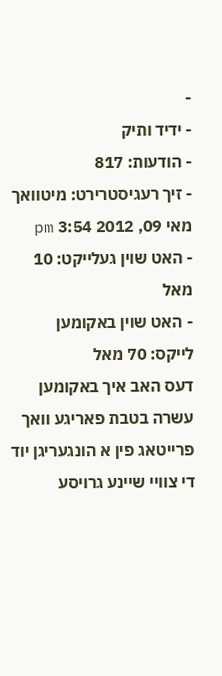-
- ידיד ותיק
- הודעות: 817
- זיך רעגיסטרירט: מיטוואך מאי 09, 2012 3:54 pm
- האט שוין געלייקט: 10 מאל
- האט שוין באקומען לייקס: 70 מאל
דעס האב איך באקומען עשרה בטבת פאריגע וואך פרייטאג פין א הונגעריגן יוד
די צוויי שיינע גרויסע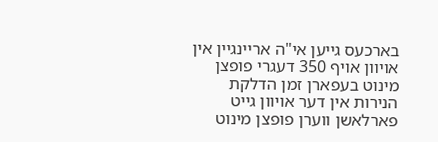בארכעס גייען אי"ה אריינגיין אין אויוון אויף 350 דעגרי פופצן מינוט בעפארן זמן הדלקת הנירות אין דער אויוון גייט פארלאשן ווערן פופצן מינוט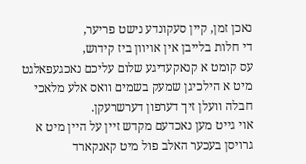נאכן זמן, קיין סעקונדע נישט פריער,
די חלות בלייבן אין אויוון ביז קידוש,
עס קומט א קנאקעדיגע שלום עליכם נאכגעפאלגט מיט א הילכיגן שמעק בשמים וואס אלע מלאכי חבלה וועלן זיך דערפון דערשרעקן.
אוי גייט מען נאכדעם מקדש זיין על היין מיט א גרויסן בעכער האלב פול מיט קאנקארד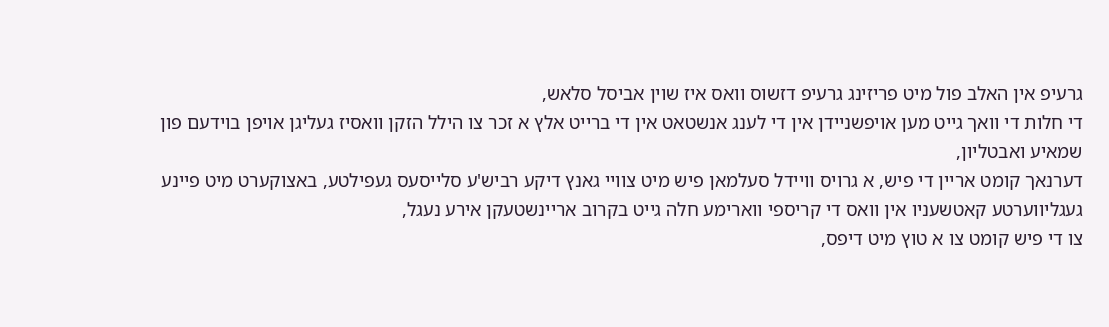גרעיפ אין האלב פול מיט פריזינג גרעיפ דזשוס וואס איז שוין אביסל סלאש,
די חלות די וואך גייט מען אויפשניידן אין די לענג אנשטאט אין די ברייט אלץ א זכר צו הילל הזקן וואסיז געליגן אויפן בוידעם פון שמאיע ואבטליון,
דערנאך קומט אריין די פיש, א גרויס וויידל סעלמאן פיש מיט צוויי גאנץ דיקע רביש'ע סלייסעס געפילטע, באצוקערט מיט פיינע געגליווערטע קאטשעניו אין וואס די קריספי ווארימע חלה גייט בקרוב אריינשטעקן אירע נעגל,
צו די פיש קומט צו א טוץ מיט דיפס,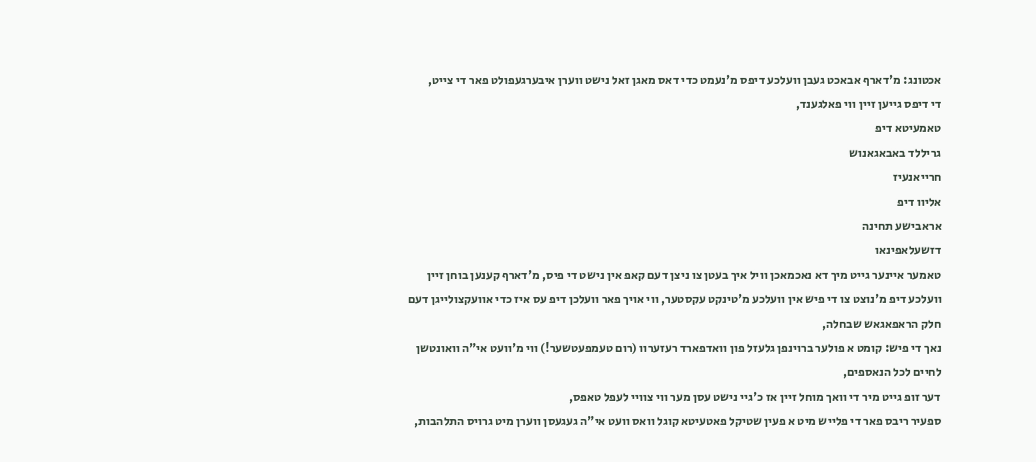אכטונג: מ'דארף אבאכט געבן וועלכע דיפס מ'נעמט כדי דאס מאגן זאל נישט ווערן איבערגעפולט פאר די צייט,
די דיפס גייען זיין ווי פאלגענד,
טאמעיטא דיפ
גריללד באבאגאנוש
חרייאנעיז
אליוו דיפ
אראבישע תחינה
דזשעלאפינאו
טאמער איינער גייט מיך דא נאכמאכן וויל איך בעטן צו ניצן דעם קאפ אין נישט די פיס, מ'דארף קענען בוחן זיין וועלכע דיפ מ'נוצט צו די פיש אין וועלכע מ'טינקט עקסטער, ווי אויך פאר וועלכן דיפ עס איז כדי אוועקצולייגן דעם חלק הראפאגאש שבחלה,
נאך די פיש: קומט א פולער ברוינפן גלעזל פון וואדפארד רעזערוו (רום טעמפעטשער!) ווי מ'וועט אי"ה וואונטשן לחיים לכל הנאספים,
דער זופ גייט מיר די וואך מוחל זיין אז כ'גיי נישט עסן מער ווי צוויי לעפל טאפס,
ספעיר ריבס פאר די פלייש מיט א פעין שטיקל פאטעיטא קוגל וואס וועט אי"ה געגעסן ווערן מיט גרויס התלהבות,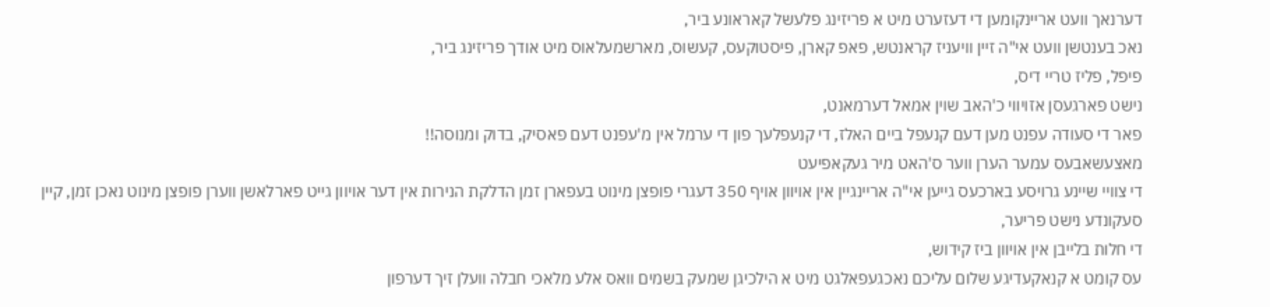דערנאך וועט אריינקומען די דעזערט מיט א פריזינג פלעשל קאראונע ביר,
נאכ בענטשן וועט אי"ה זיין וויעניז קראנטש, פאפ קארן, פיסטוקעס, קעשוס, מארשמעלאוס מיט אודך פריזינג ביר,
פיפל, פליז טריי דיס,
נישט פארגעסן אזויווי כ'האב שוין אמאל דערמאנט,
פאר די סעודה עפנט מען דעם קנעפל ביים האלז, די קנעפלעך פון די ערמל אין מ'עפנט דעם פאסיק, בדוק ומנוסה!!
מאצעשאבעס עמער הערן ווער ס'האט מיר געקאפיעט
די צוויי שיינע גרויסע בארכעס גייען אי"ה אריינגיין אין אויוון אויף 350 דעגרי פופצן מינוט בעפארן זמן הדלקת הנירות אין דער אויוון גייט פארלאשן ווערן פופצן מינוט נאכן זמן, קיין סעקונדע נישט פריער,
די חלות בלייבן אין אויוון ביז קידוש,
עס קומט א קנאקעדיגע שלום עליכם נאכגעפאלגט מיט א הילכיגן שמעק בשמים וואס אלע מלאכי חבלה וועלן זיך דערפון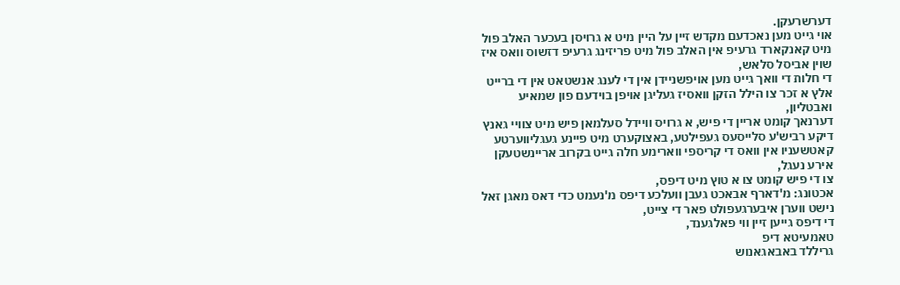דערשרעקן.
אוי גייט מען נאכדעם מקדש זיין על היין מיט א גרויסן בעכער האלב פול מיט קאנקארד גרעיפ אין האלב פול מיט פריזינג גרעיפ דזשוס וואס איז שוין אביסל סלאש,
די חלות די וואך גייט מען אויפשניידן אין די לענג אנשטאט אין די ברייט אלץ א זכר צו הילל הזקן וואסיז געליגן אויפן בוידעם פון שמאיע ואבטליון,
דערנאך קומט אריין די פיש, א גרויס וויידל סעלמאן פיש מיט צוויי גאנץ דיקע רביש'ע סלייסעס געפילטע, באצוקערט מיט פיינע געגליווערטע קאטשעניו אין וואס די קריספי ווארימע חלה גייט בקרוב אריינשטעקן אירע נעגל,
צו די פיש קומט צו א טוץ מיט דיפס,
אכטונג: מ'דארף אבאכט געבן וועלכע דיפס מ'נעמט כדי דאס מאגן זאל נישט ווערן איבערגעפולט פאר די צייט,
די דיפס גייען זיין ווי פאלגענד,
טאמעיטא דיפ
גריללד באבאגאנוש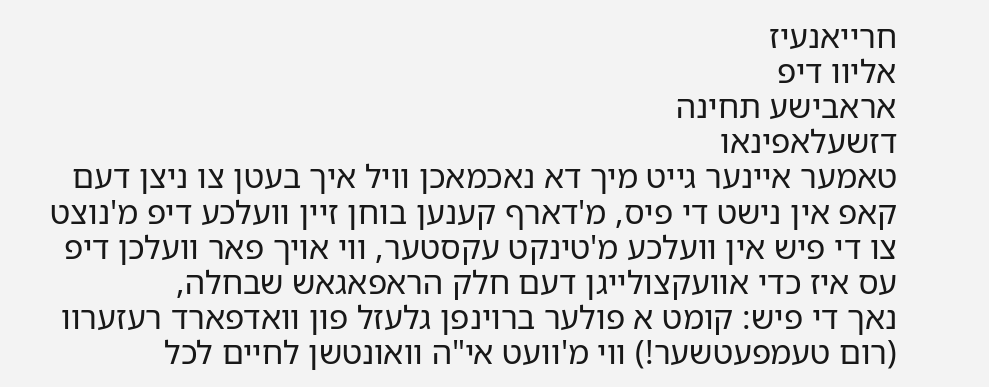חרייאנעיז
אליוו דיפ
אראבישע תחינה
דזשעלאפינאו
טאמער איינער גייט מיך דא נאכמאכן וויל איך בעטן צו ניצן דעם קאפ אין נישט די פיס, מ'דארף קענען בוחן זיין וועלכע דיפ מ'נוצט צו די פיש אין וועלכע מ'טינקט עקסטער, ווי אויך פאר וועלכן דיפ עס איז כדי אוועקצולייגן דעם חלק הראפאגאש שבחלה,
נאך די פיש: קומט א פולער ברוינפן גלעזל פון וואדפארד רעזערוו (רום טעמפעטשער!) ווי מ'וועט אי"ה וואונטשן לחיים לכל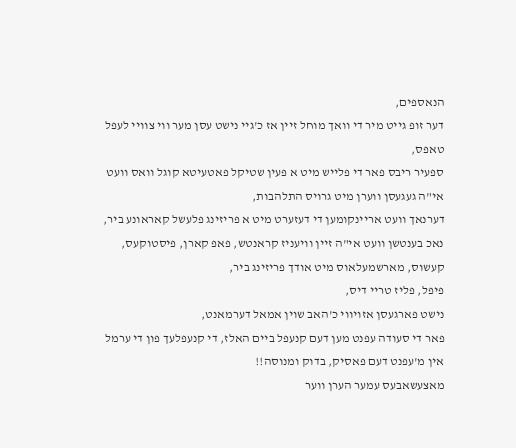הנאספים,
דער זופ גייט מיר די וואך מוחל זיין אז כ'גיי נישט עסן מער ווי צוויי לעפל טאפס,
ספעיר ריבס פאר די פלייש מיט א פעין שטיקל פאטעיטא קוגל וואס וועט אי"ה געגעסן ווערן מיט גרויס התלהבות,
דערנאך וועט אריינקומען די דעזערט מיט א פריזינג פלעשל קאראונע ביר,
נאכ בענטשן וועט אי"ה זיין וויעניז קראנטש, פאפ קארן, פיסטוקעס, קעשוס, מארשמעלאוס מיט אודך פריזינג ביר,
פיפל, פליז טריי דיס,
נישט פארגעסן אזויווי כ'האב שוין אמאל דערמאנט,
פאר די סעודה עפנט מען דעם קנעפל ביים האלז, די קנעפלעך פון די ערמל אין מ'עפנט דעם פאסיק, בדוק ומנוסה!!
מאצעשאבעס עמער הערן ווער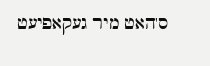ס'האט מיר געקאפיעט